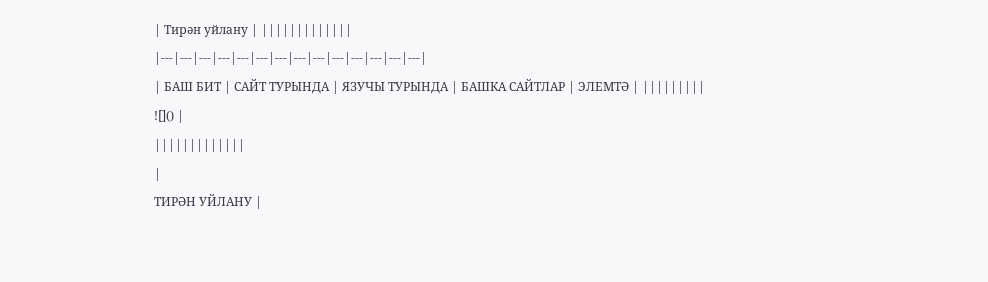| Тирән уйлану | |||||||||||||
|---|---|---|---|---|---|---|---|---|---|---|---|---|---|
| БАШ БИТ | САЙТ ТУРЫНДА | ЯЗУЧЫ ТУРЫНДА | БАШКА САЙТЛАР | ЭЛЕМТӘ | |||||||||
![]() |
|||||||||||||
|
ТИРӘН УЙЛАНУ |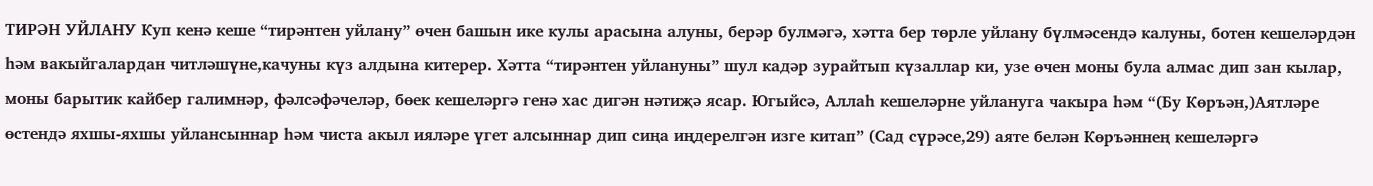ТИРӘН УЙЛАНУ Куп кенә кеше “тирәнтен уйлану” өчен башын ике кулы арасына алуны, берәр булмәгә, хәтта бер төрле уйлану бүлмәсендә калуны, ботен кешеләрдән һәм вакыйгалардан читләшүне,качуны күз алдына китерер. Хәтта “тирәнтен уйлануны” шул кадәр зурайтып күзаллар ки, узе өчен моны була алмас дип зан кылар, моны барытик кайбер галимнәр, фәлсәфәчеләр, бөек кешеләргә генә хас дигән нәтиҗә ясар. Югыйсә, Аллаһ кешеләрне уйлануга чакыра һәм “(Бу Көръән,)Аятләре өстендә яхшы-яхшы уйлансыннар һәм чиста акыл ияләре үгет алсыннар дип сиңа иңдерелгән изге китап” (Сад сүрәсе,29) аяте белән Көръәннең кешеләргә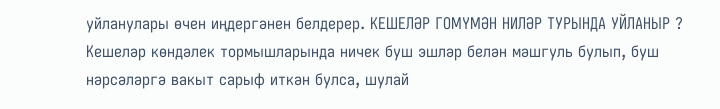уйланулары өчен иңдергәнен белдерер. КЕШЕЛӘР ГОМҮМӘН НИЛӘР ТУРЫНДА УЙЛАНЫР ? Кешеләр көндәлек тормышларында ничек буш эшләр белән мәшгуль булып, буш нәрсәләргә вакыт сарыф иткән булса, шулай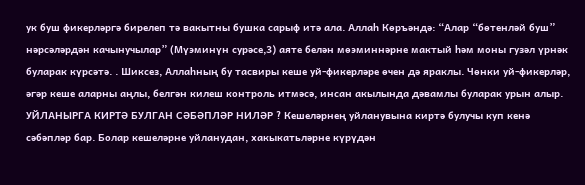ук буш фикерләргә бирелеп тә вакытны бушка сарыф итә ала. Аллаһ Көръәндә: “Алар “бөтенләй буш” нәрсәләрдән качынучылар” (Мүэминүн сурәсе,3) аяте белән мөэминнәрне мактый һәм моны гузәл үрнәк буларак күрсәтә. . Шиксез, Аллаһның бу тасвиры кеше уй-фикерләре өчен дә яраклы. Чөнки уй-фикерләр, әгәр кеше аларны аңлы, белгән килеш контроль итмәсә, инсан акылында дәвамлы буларак урын алыр. УЙЛАНЫРГА КИРТӘ БУЛГАН СӘБӘПЛӘР НИЛӘР ? Кешеләрнең уйланувына киртә булучы куп кенә сәбәпләр бар. Болар кешеләрне уйланудан, хакыкатьләрне күрүдән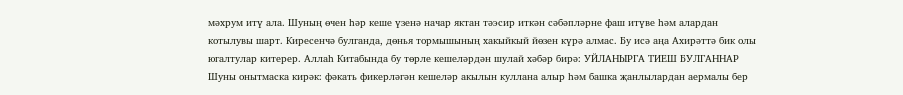мәхрум итү ала. Шуның өчен һәр кеше үзенә начар яктан тәэсир иткән сәбәпләрне фаш итүве һәм алардан котылувы шарт. Киресенчә булганда, дөнья тормышының хакыйкый йөзен күрә алмас. Бу исә аңа Ахирәттә бик олы югалтулар китерер. Аллаһ Китабында бу төрле кешеләрдән шулай хәбәр бирә: УЙЛАНЫРГА ТИЕШ БУЛГАННАР Шуны онытмаска кирәк: фәкать фикерләгән кешеләр акылын куллана алыр һәм башка җанлылардан аермалы бер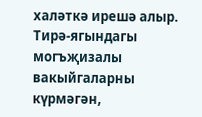халәткә ирешә алыр. Тирә-ягындагы могъҗизалы вакыйгаларны күрмәгән,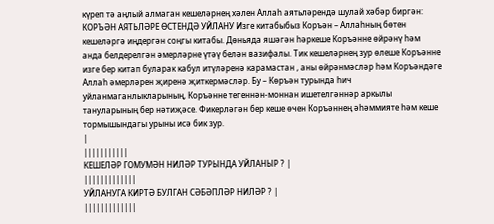күреп тә аңлый алмаган кешеләрнең хәлен Аллаһ аятьләрендә шулай хәбәр биргән: КОРЪӘН АЯТЬЛӘРЕ ӨСТЕНДӘ УЙЛАНУ Изге китабыбыз Коръән – Аллаһның бөтен кешеләргә иңдергән соңгы китабы. Дөньяда яшәгән һәркеше Коръәнне өйрәнү һәм анда белдерелгән әмерләрне үтәү белән вазифалы. Тик кешеләрнең зур өлеше Коръәнне изге бер китап буларак кабул итүләренә карамастан , аны өйрәнмәсләр һәм Коръәндәге Аллаһ әмерләрен җиренә җиткермәсләр. Бу – Көръән турында һич уйланмаганлыкларының, Коръәнне тегеннән-моннан ишетелгәннәр аркылы тануларының бер нәтиҗәсе. Фикерләгән бер кеше өчен Коръәннең әһәммияте һәм кеше тормышындагы урыны исә бик зур.
|
|||||||||||
КЕШЕЛӘР ГОМУМӘН НИЛӘР ТУРЫНДА УЙЛАНЫР ? |
|||||||||||||
УЙЛАНУГА КИРТӘ БУЛГАН СӘБӘПЛӘР НИЛӘР ? |
|||||||||||||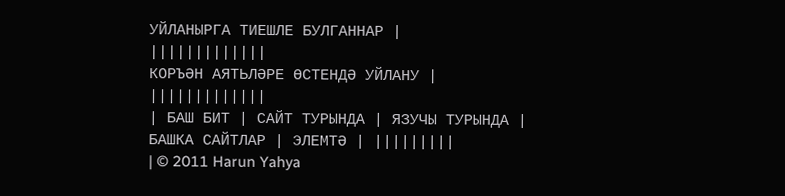УЙЛАНЫРГА ТИЕШЛЕ БУЛГАННАР |
|||||||||||||
КОРЪӘН АЯТЬЛӘРЕ ӨСТЕНДӘ УЙЛАНУ |
|||||||||||||
| БАШ БИТ | САЙТ ТУРЫНДА | ЯЗУЧЫ ТУРЫНДА | БАШКА САЙТЛАР | ЭЛЕМТӘ | |||||||||
| © 2011 Harun Yahya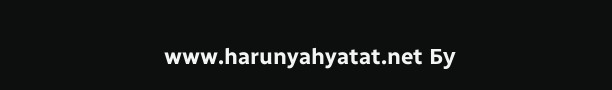www.harunyahyatat.net Бу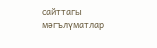сайттагы мәгълүматлар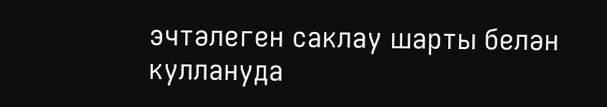эчтәлеген саклау шарты белән куллануда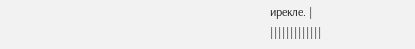ирекле. |
|||||||||||||